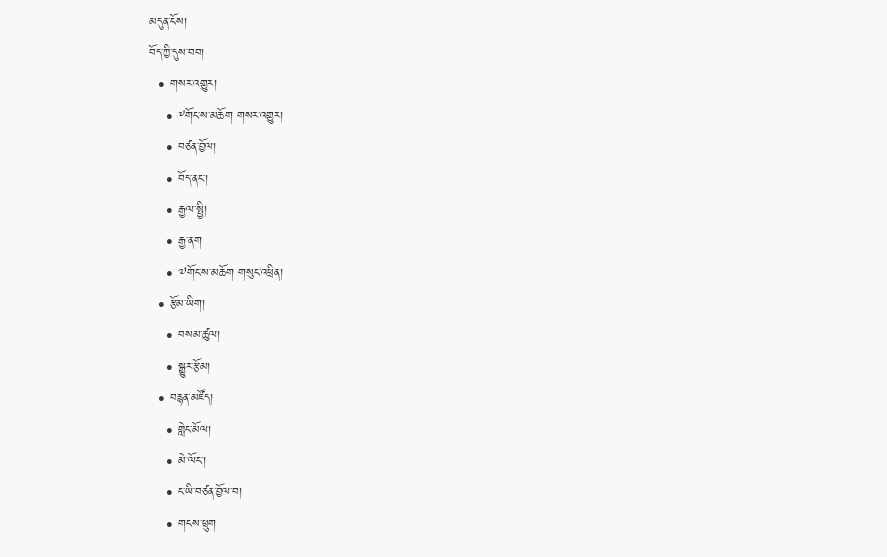མདུན་ངོས།
བོད་ཀྱི་དུས་བབ།
  • གསར་འགྱུར།
    • ༸གོང་ས་མཆོག གསར་འགྱུར།
    • བཙན་བྱོལ།
    • བོད་ནང་།
    • རྒྱལ་སྤྱི།
    • རྒྱ་ནག
    • ༧གོང་ས་མཆོག གསུང་འཕྲིན།
  • རྩོམ་ཡིག།
    • བསམ་ཚུལ།
    • སྒྱུར་རྩོམ།
  • བརྙན་མཛོད།
    • གླེང་མོལ།
    • མེ་ལོང་།
    • ང་ཡི་བཙན་བྱོལ་བ།
    • གངས་ཕྲུག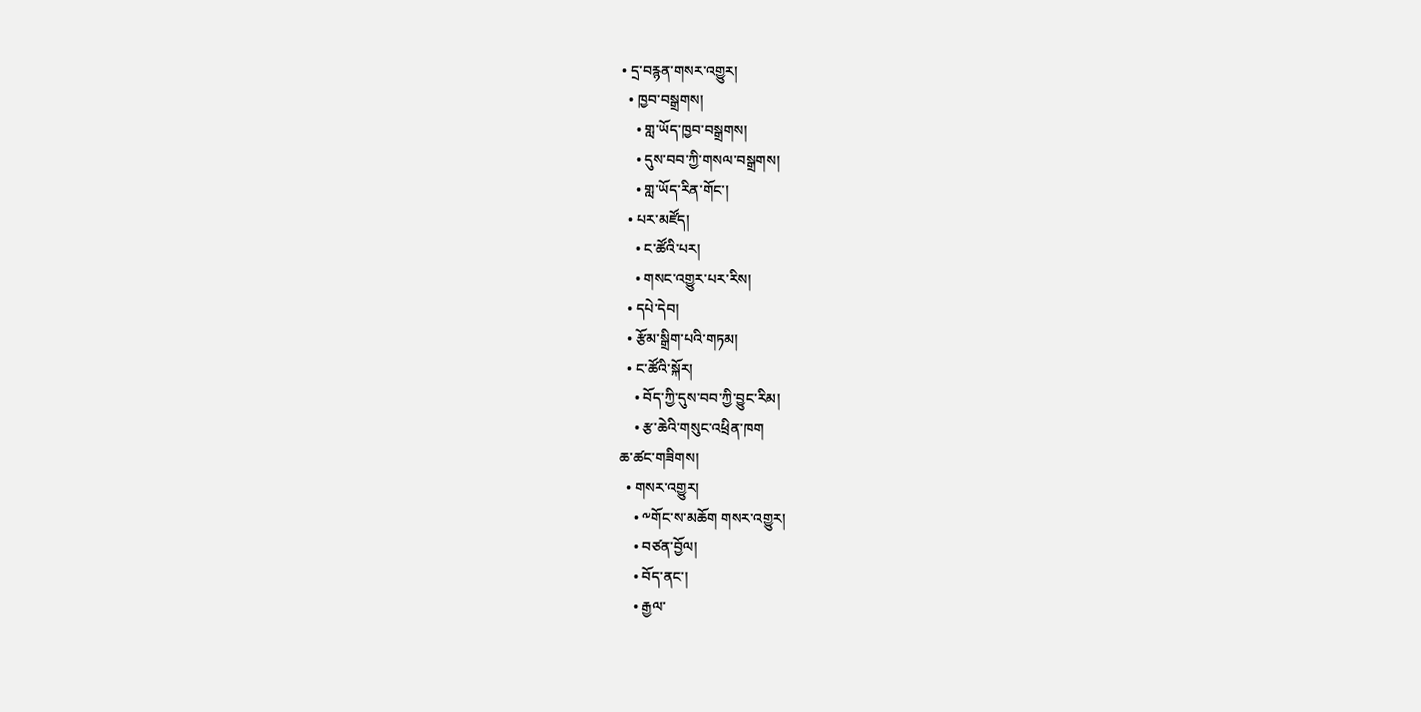• དྲ་བརྙན་གསར་འགྱུར།
  • ཁྱབ་བསྒྲགས།
    • གླ་ཡོད་ཁྱབ་བསྒྲགས།
    • དུས་བབ་ཀྱི་གསལ་བསྒྲགས།
    • གླ་ཡོད་རིན་གོང་།
  • པར་མཛོད།
    • ང་ཚོའི་པར།
    • གསང་འགྱུར་པར་རིས།
  • དཔེ་དེབ།
  • རྩོམ་སྒྲིག་པའི་གཏམ།
  • ང་ཚོའི་སྐོར།
    • བོད་ཀྱི་དུས་བབ་ཀྱི་བྱུང་རིམ།
    • རྩ་ཆེའི་གསུང་འཕྲིན་ཁག
ཆ་ཚང་གཟིགས།
  • གསར་འགྱུར།
    • ༸གོང་ས་མཆོག གསར་འགྱུར།
    • བཙན་བྱོལ།
    • བོད་ནང་།
    • རྒྱལ་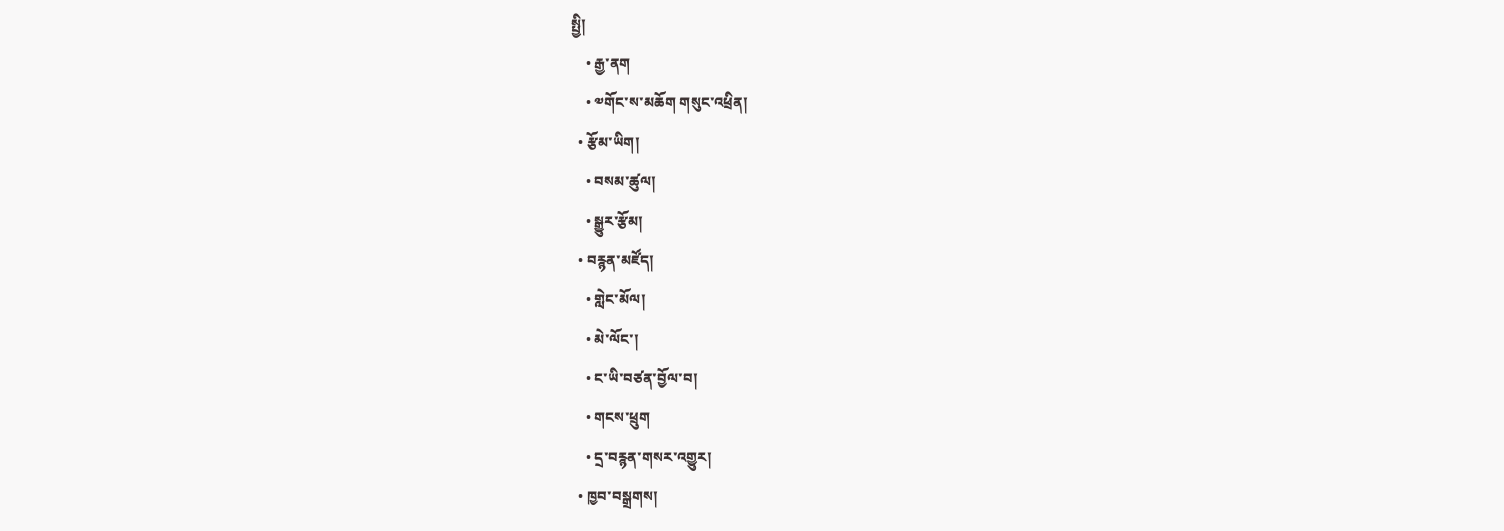སྤྱི།
    • རྒྱ་ནག
    • ༧གོང་ས་མཆོག གསུང་འཕྲིན།
  • རྩོམ་ཡིག།
    • བསམ་ཚུལ།
    • སྒྱུར་རྩོམ།
  • བརྙན་མཛོད།
    • གླེང་མོལ།
    • མེ་ལོང་།
    • ང་ཡི་བཙན་བྱོལ་བ།
    • གངས་ཕྲུག
    • དྲ་བརྙན་གསར་འགྱུར།
  • ཁྱབ་བསྒྲགས།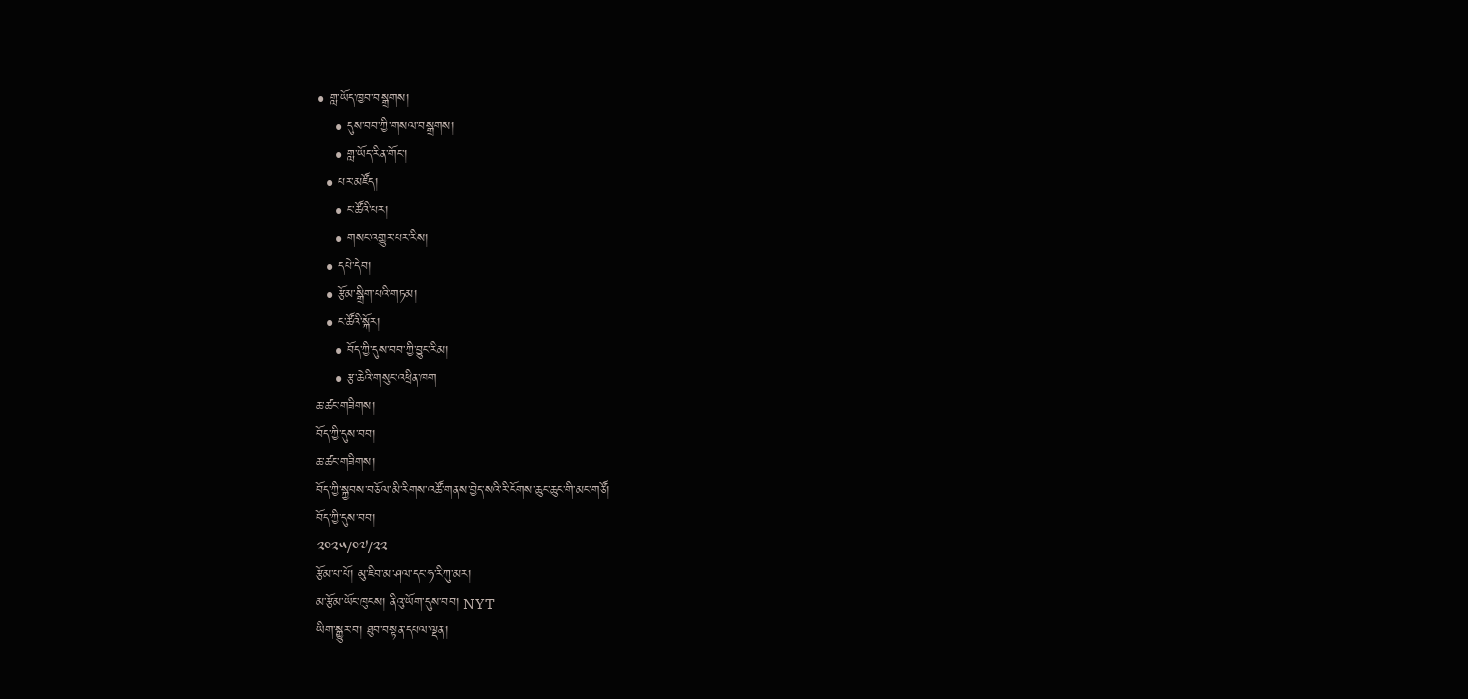• གླ་ཡོད་ཁྱབ་བསྒྲགས།
    • དུས་བབ་ཀྱི་གསལ་བསྒྲགས།
    • གླ་ཡོད་རིན་གོང་།
  • པར་མཛོད།
    • ང་ཚོའི་པར།
    • གསང་འགྱུར་པར་རིས།
  • དཔེ་དེབ།
  • རྩོམ་སྒྲིག་པའི་གཏམ།
  • ང་ཚོའི་སྐོར།
    • བོད་ཀྱི་དུས་བབ་ཀྱི་བྱུང་རིམ།
    • རྩ་ཆེའི་གསུང་འཕྲིན་ཁག
ཆ་ཚང་གཟིགས།
བོད་ཀྱི་དུས་བབ།
ཆ་ཚང་གཟིགས།
བོད་ཀྱི་སྐྱབས་བཅོལ་མི་རིགས་འཚོ་གནས་བྱེད་སའི་རི་ངོགས་ཆུང་ཆུང་གི་མང་གཙོ།
བོད་ཀྱི་དུས་བབ།
༢༠༢༥/༠༧/༢༢
རྩོམ་པ་པོ། མུ་ཇིབ་མ་ཤལ་དང་ཧ་རིཀུ་མར།
མ་རྩོམ་ཡོང་ཁུངས། ནིའུ་ཡོག་དུས་བབ། NYT
ཡིག་སྒྱུར་བ། ཐུབ་བསྟན་དཔལ་ལྡན།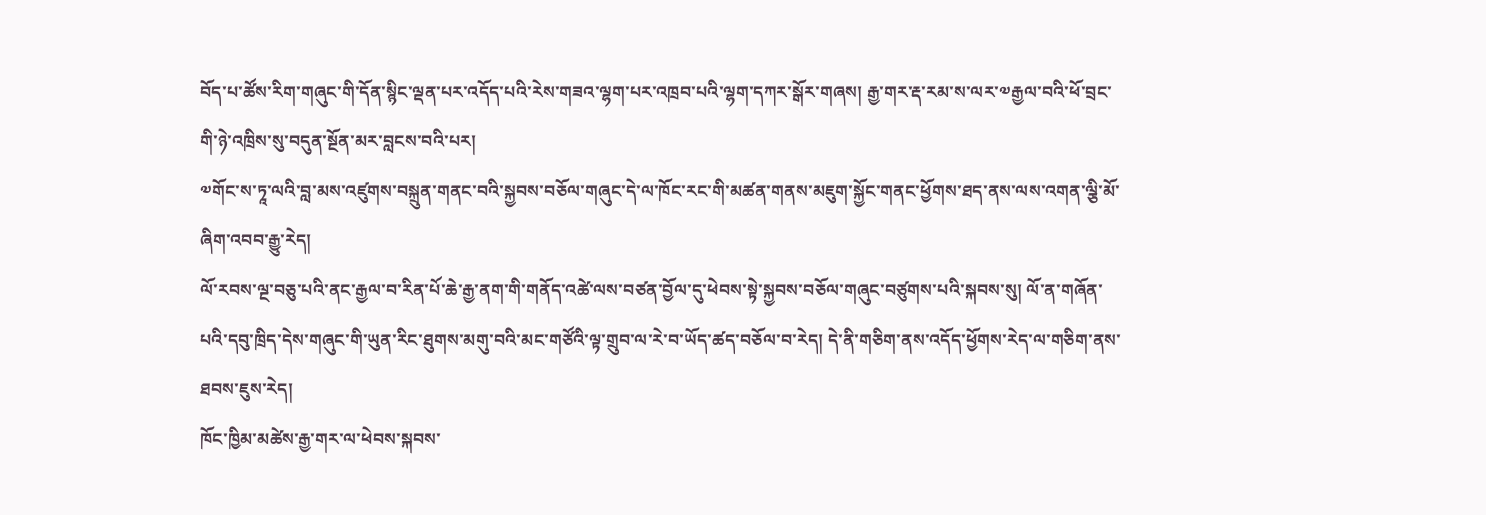བོད་པ་ཚོས་རིག་གཞུང་གི་དོན་སྙིང་ལྡན་པར་འདོད་པའི་རེས་གཟའ་ལྷག་པར་འཁྲབ་པའི་ལྷག་དཀར་སྒོར་གཞས། རྒྱ་གར་རྡ་རམ་ས་ལར་༧རྒྱལ་བའི་ཕོ་བྲང་གི་ཉེ་འཁྲིས་སུ་བདུན་སྔོན་མར་བླངས་བའི་པར།
༧གོང་ས་ཏཱ་ལའི་བླ་མས་འཛུགས་བསྐྲུན་གནང་བའི་སྐྱབས་བཅོལ་གཞུང་དེ་ལ་ཁོང་རང་གི་མཚན་གནས་མཇུག་སྐྱོང་གནང་ཕྱོགས་ཐད་ནས་ལས་འགན་ལྕི་མོ་ཞིག་འབབ་རྒྱུ་རེད།
ལོ་རབས་ལྔ་བཅུ་པའི་ནང་རྒྱལ་བ་རིན་པོ་ཆེ་རྒྱ་ནག་གི་གནོད་འཚེ་ལས་བཙན་བྱོལ་དུ་ཕེབས་སྟེ་སྐྱབས་བཅོལ་གཞུང་བཙུགས་པའི་སྐབས་སུ། ལོ་ན་གཞོན་པའི་དབུ་ཁྲིད་དེས་གཞུང་གི་ཡུན་རིང་ཐུགས་མགུ་བའི་མང་གཙོའི་ལྟ་གྲུབ་ལ་རེ་བ་ཡོད་ཚད་བཅོལ་བ་རེད། དེ་ནི་གཅིག་ནས་འདོད་ཕྱོགས་རེད་ལ་གཅིག་ནས་ཐབས་ཇུས་རེད།
ཁོང་ཁྱིམ་མཚེས་རྒྱ་གར་ལ་ཕེབས་སྐབས་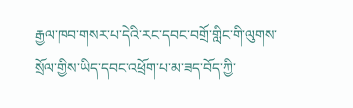རྒྱལ་ཁབ་གསར་པ་དེའི་རང་དབང་བགྲོ་གླིང་གི་ལུགས་སྲོལ་གྱིས་ཡིད་དབང་འཕྲོག་པ་མ་ཟད་བོད་ཀྱི་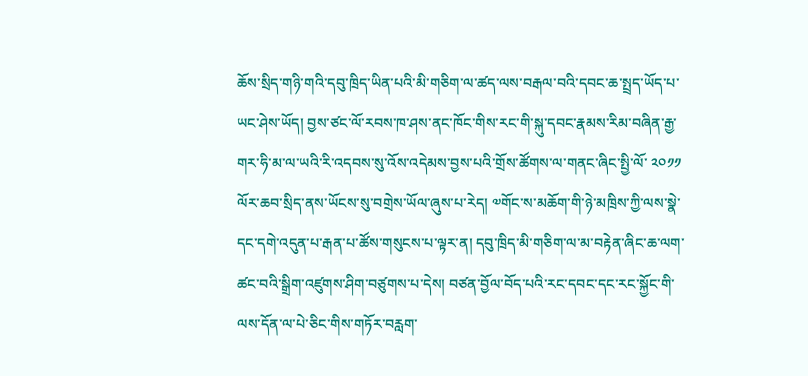ཆོས་སྲིད་གཉི་གའི་དབུ་ཁྲིད་ཡིན་པའི་མི་གཅིག་ལ་ཚད་ལས་བརྒལ་བའི་དབང་ཆ་སྤྲད་ཡོད་པ་ཡང་ཤེས་ཡོད། བྱས་ཙང་ལོ་རབས་ཁ་ཤས་ནང་ཁོང་གིས་རང་གི་སྐུ་དབང་རྣམས་རིམ་བཞིན་རྒྱ་གར་ཧི་མ་ལ་ཡའི་རི་འདབས་སུ་འོས་འདེམས་བྱས་པའི་གྲོས་ཚོགས་ལ་གནང་ཞིང་སྤྱི་ལོ་ ༢༠༡༡ ལོར་ཆབ་སྲིད་ནས་ཡོངས་སུ་བགྲེས་ཡོལ་ཞུས་པ་རེད། ༧གོང་ས་མཆོག་གི་ཉེ་མཁྲིས་ཀྱི་ལས་སྣེ་དང་དགེ་འདུན་པ་རྒན་པ་ཚོས་གསུངས་པ་ལྟར་ན། དབུ་ཁྲིད་མི་གཅིག་ལ་མ་བརྟེན་ཞིང་ཆ་ལག་ཚང་བའི་སྒྲིག་འཛུགས་ཤིག་བཙུགས་པ་དེས། བཙན་བྱོལ་བོད་པའི་རང་དབང་དང་རང་སྐྱོང་གི་ལས་དོན་ལ་པེ་ཅིང་གིས་གཏོར་བརླག་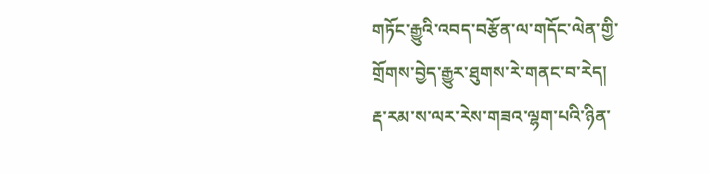གཏོང་རྒྱུའི་འབད་བརྩོན་ལ་གདོང་ལེན་གྱི་གྲོགས་བྱེད་རྒྱུར་ཐུགས་རེ་གནང་བ་རེད།
རྡ་རམ་ས་ལར་རེས་གཟའ་ལྷག་པའི་ཉིན་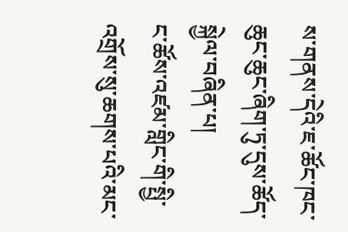ས་གནས་དེའི་ཇ་ཚོང་ཁང་ཆུང་ཆུང་ཞིག་ཏུ་དུས་ཚོད་སྐྱེལ་བཞིན་པ།
ང་ཚོས་འཛམ་གླིང་གི་སྤྱི་འགྲོས་སུ་ཆགས་པའི་མང་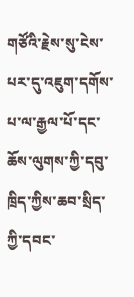གཙོའི་རྗེས་སུ་ངེས་པར་དུ་འཇུག་དགོས་པ་ལ་རྒྱལ་པོ་དང་ཆོས་ལུགས་ཀྱི་དབུ་ཁྲིད་ཀྱིས་ཆབ་སྲིད་ཀྱི་དབང་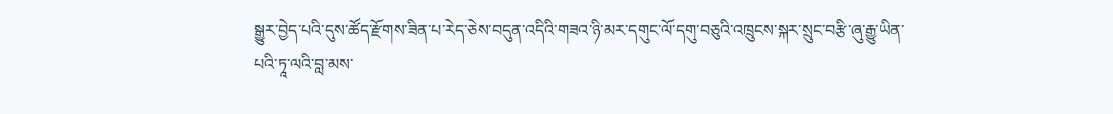སྒྱུར་བྱེད་པའི་དུས་ཚོད་རྫོགས་ཟིན་པ་རེད་ཅེས་བདུན་འདིའི་གཟའ་ཉི་མར་དགུང་ལོ་དགུ་བཅུའི་འཁྲུངས་སྐར་སྲུང་བརྩི་ཞུ་རྒྱུ་ཡིན་པའི་ཏཱ་ལའི་བླ་མས་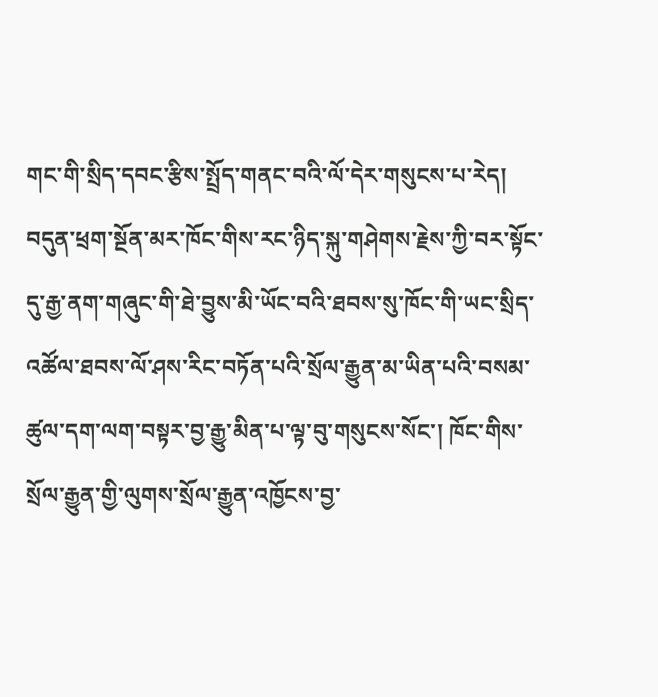གང་གི་སྲིད་དབང་རྩིས་སྤྲོད་གནང་བའི་ལོ་དེར་གསུངས་པ་རེད།
བདུན་ཕྲག་སྔོན་མར་ཁོང་གིས་རང་ཉིད་སྐུ་གཤེགས་རྗེས་ཀྱི་བར་སྟོང་དུ་རྒྱ་ནག་གཞུང་གི་ཐེ་བྱུས་མི་ཡོང་བའི་ཐབས་སུ་ཁོང་གི་ཡང་སྲིད་འཚོལ་ཐབས་ལོ་ཤས་རིང་བཏོན་པའི་སྲོལ་རྒྱུན་མ་ཡིན་པའི་བསམ་ཚུལ་དག་ལག་བསྟར་བྱ་རྒྱུ་མིན་པ་ལྟ་བུ་གསུངས་སོང་། ཁོང་གིས་སྲོལ་རྒྱུན་གྱི་ལུགས་སྲོལ་རྒྱུན་འཁྱོངས་བྱ་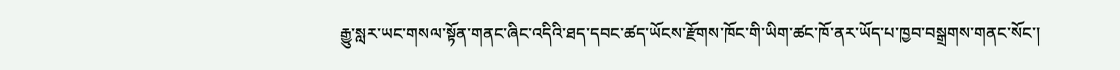རྒྱུ་སླར་ཡང་གསལ་སྟོན་གནང་ཞིང་འདིའི་ཐད་དབང་ཚད་ཡོངས་རྫོགས་ཁོང་གི་ཡིག་ཚང་ཁོ་ནར་ཡོད་པ་ཁྱབ་བསྒྲགས་གནང་སོང་།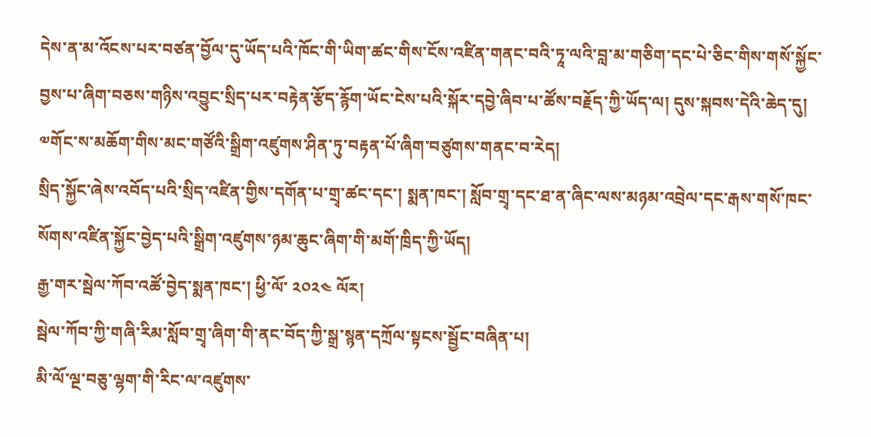དེས་ན་མ་འོངས་པར་བཙན་བྱོལ་དུ་ཡོད་པའི་ཁོང་གི་ཡིག་ཚང་གིས་ངོས་འཛིན་གནང་བའི་ཏཱ་ལའི་བླ་མ་གཅིག་དང་པེ་ཅིང་གིས་གསོ་སྐྱོང་བྱས་པ་ཞིག་བཅས་གཉིས་འབྱུང་སྲིད་པར་བརྟེན་རྩོད་རྙོག་ཡོང་ངེས་པའི་སྐོར་དབྱེ་ཞིབ་པ་ཚོས་བརྗོད་ཀྱི་ཡོད་ལ། དུས་སྐབས་དེའི་ཆེད་དུ། ༧གོང་ས་མཆོག་གིས་མང་གཙོའི་སྒྲིག་འཛུགས་ཤིན་ཏུ་བརྟན་པོ་ཞིག་བཙུགས་གནང་བ་རེད།
སྲིད་སྐྱོང་ཞེས་འབོད་པའི་སྲིད་འཛིན་གྱིས་དགོན་པ་གྲྭ་ཚང་དང་། སྨན་ཁང་། སློབ་གྲྭ་དང་ཐ་ན་ཞིང་ལས་མཉམ་འབྲེལ་དང་རྒས་གསོ་ཁང་སོགས་འཛིན་སྐྱོང་བྱེད་པའི་སྒྲིག་འཛུགས་ཉམ་ཆུང་ཞིག་གི་མགོ་ཁྲིད་ཀྱི་ཡོད།
རྒྱ་གར་སྦེལ་ཀོབ་འཚོ་བྱེད་སྨན་ཁང་། ཕྱི་ལོ་ ༢༠༢༤ ལོར།
སྦེལ་ཀོབ་ཀྱི་གཞི་རིམ་སློབ་གྲྭ་ཞིག་གི་ནང་བོད་ཀྱི་སྒྲ་སྙན་དཀྲོལ་སྟངས་སྦྱོང་བཞིན་པ།
མི་ལོ་ལྔ་བཅུ་ལྷག་གི་རིང་ལ་འཛུགས་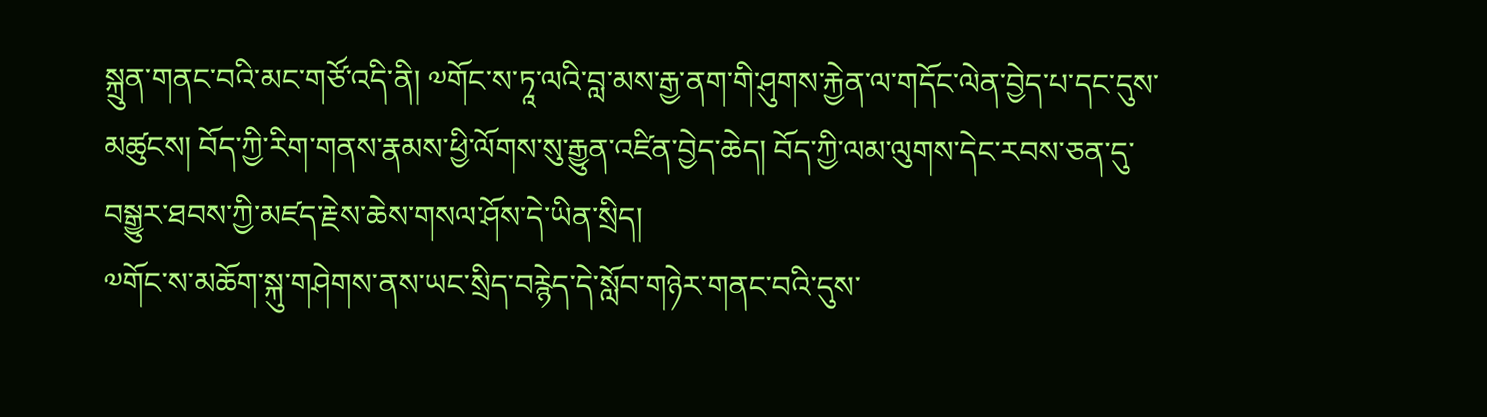སྐྲུན་གནང་བའི་མང་གཙོ་འདི་ནི། ༧གོང་ས་ཏཱ་ལའི་བླ་མས་རྒྱ་ནག་གི་ཤུགས་རྐྱེན་ལ་གདོང་ལེན་བྱེད་པ་དང་དུས་མཚུངས། བོད་ཀྱི་རིག་གནས་རྣམས་ཕྱི་ལོགས་སུ་རྒྱུན་འཛིན་བྱེད་ཆེད། བོད་ཀྱི་ལམ་ལུགས་དེང་རབས་ཅན་དུ་བསྒྱུར་ཐབས་ཀྱི་མཛད་རྗེས་ཆེས་གསལ་ཤོས་དེ་ཡིན་སྲིད།
༧གོང་ས་མཆོག་སྐུ་གཤེགས་ནས་ཡང་སྲིད་བརྙེད་དེ་སློབ་གཉེར་གནང་བའི་དུས་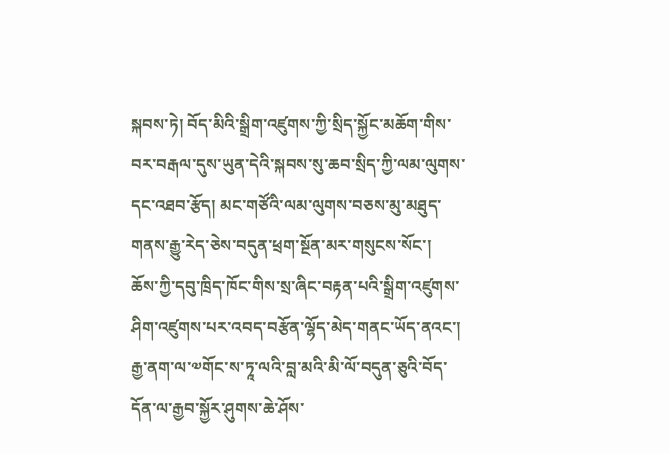སྐབས་ཏེ། བོད་མིའི་སྒྲིག་འཛུགས་ཀྱི་སྲིད་སྐྱོང་མཆོག་གིས་བར་བརྒལ་དུས་ཡུན་དེའི་སྐབས་སུ་ཆབ་སྲིད་ཀྱི་ལམ་ལུགས་དང་འཐབ་རྩོད། མང་གཙོའི་ལམ་ལུགས་བཅས་མུ་མཐུད་གནས་རྒྱུ་རེད་ཅེས་བདུན་ཕྲག་སྔོན་མར་གསུངས་སོང་།
ཆོས་ཀྱི་དབུ་ཁྲིད་ཁོང་གིས་སྲ་ཞིང་བརྟན་པའི་སྒྲིག་འཛུགས་ཤིག་འཛུགས་པར་འབད་བརྩོན་ལྷོད་མེད་གནང་ཡོད་ནའང་། རྒྱ་ནག་ལ་༧གོང་ས་ཏཱ་ལའི་བླ་མའི་མི་ལོ་བདུན་ཅུའི་བོད་དོན་ལ་རྒྱབ་སྐྱོར་ཤུགས་ཆེ་ཤོས་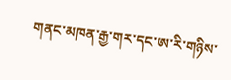གནང་མཁན་རྒྱ་གར་དང་ཨ་རི་གཉིས་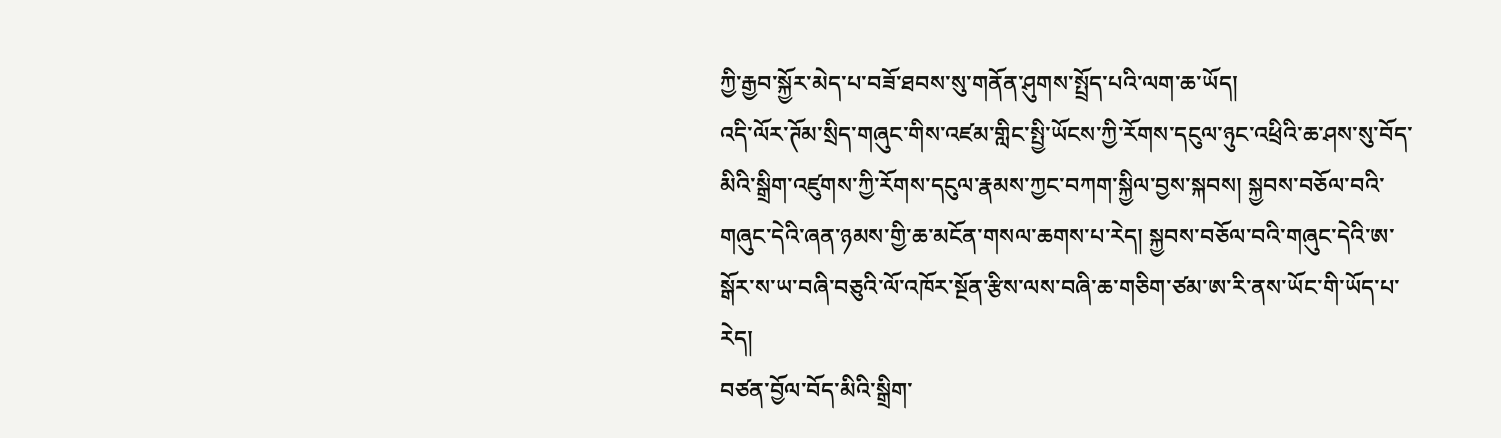ཀྱི་རྒྱབ་སྐྱོར་མེད་པ་བཟོ་ཐབས་སུ་གནོན་ཤུགས་སྤྲོད་པའི་ལག་ཆ་ཡོད།
འདི་ལོར་ཊོམ་སྲིད་གཞུང་གིས་འཛམ་གླིང་སྤྱི་ཡོངས་ཀྱི་རོགས་དངུལ་ཉུང་འཕྲིའི་ཆ་ཤས་སུ་བོད་མིའི་སྒྲིག་འཛུགས་ཀྱི་རོགས་དངུལ་རྣམས་ཀྱང་བཀག་སྐྱིལ་བྱས་སྐབས། སྐྱབས་བཅོལ་བའི་གཞུང་དེའི་ཞན་ཉམས་གྱི་ཆ་མངོན་གསལ་ཆགས་པ་རེད། སྐྱབས་བཅོལ་བའི་གཞུང་དེའི་ཨ་སྒོར་ས་ཡ་བཞི་བཅུའི་ལོ་འཁོར་སྔོན་རྩིས་ལས་བཞི་ཆ་གཅིག་ཙམ་ཨ་རི་ནས་ཡོང་གི་ཡོད་པ་རེད།
བཙན་བྱོལ་བོད་མིའི་སྒྲིག་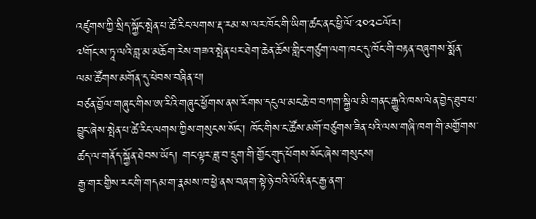འཛུགས་ཀྱི་སྲིད་སྐྱོང་སྤེན་པ་ཚེ་རིང་ལགས་རྡ་རམ་ས་ལར་ཁོང་གི་ཡིག་ཚང་ནང་ཕྱི་ལོ་༢༠༢༤ལོར།
༧གོང་ས་ཏཱ་ལའི་བླ་མ་མཆོག་རེས་གཟའ་སྤེན་པར་ཐེག་ཆེན་ཆོས་གླིང་གཙུག་ལག་ཁང་དུ་ཁོང་གི་བརྟན་བཞུགས་སྨོན་ལམ་ཚོགས་མགོན་དུ་ཕེབས་བཞིན་པ།
བཙན་བྱོལ་གཞུང་གིས་ཨ་རིའི་གཞུང་ཕྱོགས་ནས་རོགས་དངུལ་མང་ཆེ་བ་བཀག་སྐྱིལ་མི་གནང་རྒྱུའི་ཁས་ལེན་བྱེད་ཐུབ་པ་བྱུང་ཞེས་སྤེན་པ་ཚེ་རིང་ལགས་ཀྱིས་གསུངས་སོང་། ཁོང་གིས་ང་ཚོས་མགོ་བཙུགས་ཟིན་པའི་ལས་གཞི་ཁག་གི་མགྱོགས་ཚད་ལ་གནོད་སྐྱོན་ཐེབས་ཡོད། གང་ལྟར་ཟླ་བ་དྲུག་གི་གྱོང་གུད་ཕོགས་སོང་ཞེས་གསུངས།
རྒྱ་གར་གྱིས་རང་གི་གདམ་ག་རྣམས་ཁ་ཕྱེ་ནས་བཞག་སྟེ་ཉེ་བའི་ལོའི་ནང་རྒྱ་ནག་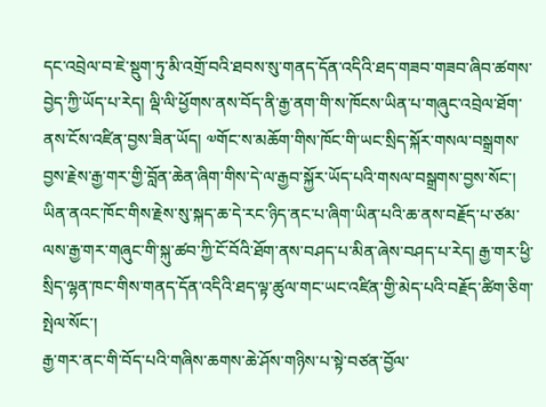དང་འབྲེལ་བ་ཇེ་སྡུག་ཏུ་མི་འགྲོ་བའི་ཐབས་སུ་གནད་དོན་འདིའི་ཐད་གཟབ་གཟབ་ཞིབ་ཚགས་བྱེད་ཀྱི་ཡོད་པ་རེད། ལྡི་ལི་ཕྱོགས་ནས་བོད་ནི་རྒྱ་ནག་གི་ས་ཁོངས་ཡིན་པ་གཞུང་འབྲེལ་ཐོག་ནས་ངོས་འཛིན་བྱས་ཟིན་ཡོད། ༧གོང་ས་མཆོག་གིས་ཁོང་གི་ཡང་སྲིད་སྐོར་གསལ་བསྒྲགས་བྱས་རྗེས་རྒྱ་གར་གྱི་བློན་ཆེན་ཞིག་གིས་དེ་ལ་རྒྱབ་སྐྱོར་ཡོད་པའི་གསལ་བསྒྲགས་བྱས་སོང་། ཡིན་ནའང་ཁོང་གིས་རྗེས་སུ་སྐད་ཆ་དེ་རང་ཉིད་ནང་པ་ཞིག་ཡིན་པའི་ཆ་ནས་བརྗོད་པ་ཙམ་ལས་རྒྱ་གར་གཞུང་གི་སྐུ་ཚབ་ཀྱི་ངོ་བོའི་ཐོག་ནས་བཤད་པ་མིན་ཞེས་བཤད་པ་རེད། རྒྱ་གར་ཕྱི་སྲིད་ལྷན་ཁང་གིས་གནད་དོན་འདིའི་ཐད་ལྟ་ཚུལ་གང་ཡང་འཛིན་གྱི་མེད་པའི་བརྗོད་ཚིག་ཅིག་སྤེལ་སོང་།
རྒྱ་གར་ནང་གི་བོད་པའི་གཞིས་ཆགས་ཆེ་ཤོས་གཉིས་པ་སྟེ་བཙན་བྱོལ་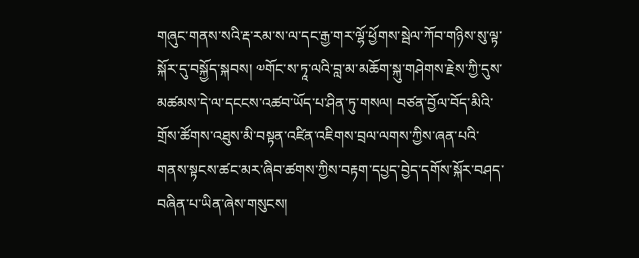གཞུང་གནས་སའི་རྡ་རམ་ས་ལ་དང་རྒྱ་གར་ལྷོ་ཕྱོགས་སྦེལ་ཀོབ་གཉིས་སུ་ལྟ་སྐོར་དུ་བསྐྱོད་སྐབས། ༧གོང་ས་ཏཱ་ལའི་བླ་མ་མཆོག་སྐུ་གཤེགས་རྗེས་ཀྱི་དུས་མཚམས་དེ་ལ་དངངས་འཚབ་ཡོད་པ་ཤིན་ཏུ་གསལ། བཙན་བྱོལ་བོད་མིའི་གྲོས་ཚོགས་འཐུས་མི་བསྟན་འཛིན་འཇིགས་བྲལ་ལགས་ཀྱིས་ཞན་པའི་གནས་སྟངས་ཚང་མར་ཞིབ་ཚགས་ཀྱིས་བརྟག་དཔྱད་བྱེད་དགོས་སྐོར་བཤད་བཞིན་པ་ཡིན་ཞེས་གསུངས།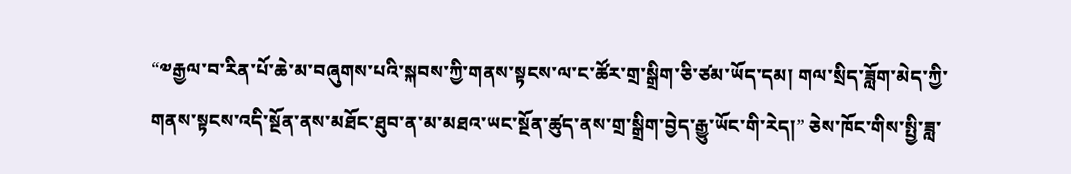“༧རྒྱལ་བ་རིན་པོ་ཆེ་མ་བཞུགས་པའི་སྐབས་ཀྱི་གནས་སྟངས་ལ་ང་ཚོར་གྲ་སྒྲིག་ཅི་ཙམ་ཡོད་དམ། གལ་སྲིད་ཟློག་མེད་ཀྱི་གནས་སྟངས་འདི་སྔོན་ནས་མཐོང་ཐུབ་ན་མ་མཐའ་ཡང་སྔོན་ཚུད་ནས་གྲ་སྒྲིག་བྱེད་རྒྱུ་ཡོང་གི་རེད།” ཅེས་ཁོང་གིས་སྤྱི་ཟླ་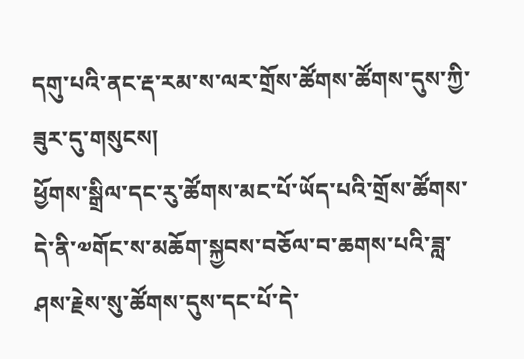དགུ་པའི་ནང་རྡ་རམ་ས་ལར་གྲོས་ཚོགས་ཚོགས་དུས་ཀྱི་ཟུར་དུ་གསུངས།
ཕྱོགས་སྒྲིལ་དང་རུ་ཚོགས་མང་པོ་ཡོད་པའི་གྲོས་ཚོགས་དེ་ནི་༧གོང་ས་མཆོག་སྐྱབས་བཅོལ་བ་ཆགས་པའི་ཟླ་ཤས་རྗེས་སུ་ཚོགས་དུས་དང་པོ་དེ་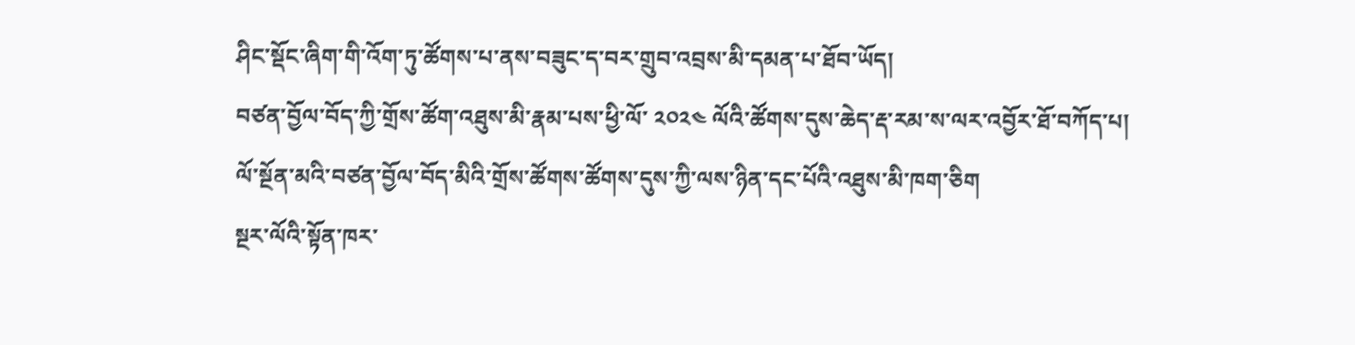ཤིང་སྡོང་ཞིག་གི་འོག་ཏུ་ཚོགས་པ་ནས་བཟུང་ད་བར་གྲུབ་འབྲས་མི་དམན་པ་ཐོབ་ཡོད།
བཙན་བྱོལ་བོད་ཀྱི་གྲོས་ཚོག་འཐུས་མི་རྣམ་པས་ཕྱི་ལོ་ ༢༠༢༤ ལོའི་ཚོགས་དུས་ཆེད་རྡ་རམ་ས་ལར་འབྱོར་ཐོ་བཀོད་པ།
ལོ་སྔོན་མའི་བཙན་བྱོལ་བོད་མིའི་གྲོས་ཚོགས་ཚོགས་དུས་ཀྱི་ལས་ཉིན་དང་པོའི་འཐུས་མི་ཁག་ཅིག
སྔར་ལོའི་སྟོན་ཁར་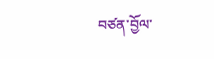བཙན་བྱོལ་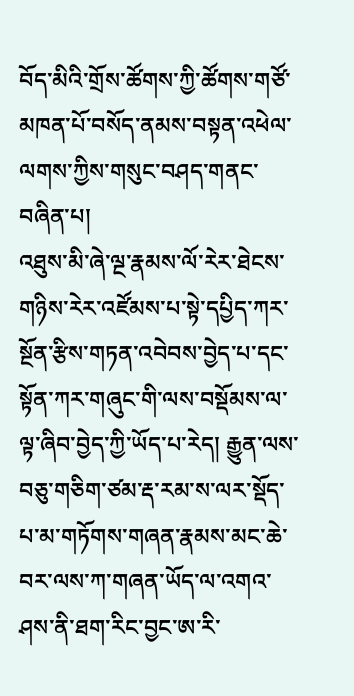བོད་མིའི་གྲོས་ཚོགས་ཀྱི་ཚོགས་གཙོ་མཁན་པོ་བསོད་ནམས་བསྟན་འཕེལ་ལགས་ཀྱིས་གསུང་བཤད་གནང་བཞིན་པ།
འཐུས་མི་ཞེ་ལྔ་རྣམས་ལོ་རེར་ཐེངས་གཉིས་རེར་འཛོམས་པ་སྟེ་དཔྱིད་ཀར་སྔོན་རྩིས་གཏན་འབེབས་བྱེད་པ་དང་སྟོན་ཀར་གཞུང་གི་ལས་བསྡོམས་ལ་ལྟ་ཞིབ་བྱེད་ཀྱི་ཡོད་པ་རེད། རྒྱུན་ལས་བཅུ་གཅིག་ཙམ་རྡ་རམ་ས་ལར་སྡོད་པ་མ་གཏོགས་གཞན་རྣམས་མང་ཆེ་བར་ལས་ཀ་གཞན་ཡོད་ལ་འགའ་ཤས་ནི་ཐག་རིང་བྱང་ཨ་རི་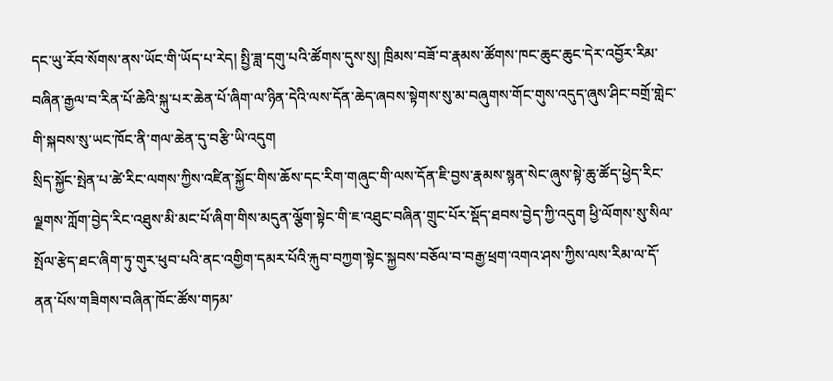དང་ཡུ་རོབ་སོགས་ནས་ཡོང་གི་ཡོད་པ་རེད། སྤྱི་ཟླ་དགུ་པའི་ཚོགས་དུས་སུ། ཁྲིམས་བཟོ་བ་རྣམས་ཚོགས་ཁང་ཆུང་ཆུང་དེར་འབྱོར་རིམ་བཞིན་རྒྱལ་བ་རིན་པོ་ཆེའི་སྐུ་པར་ཆེན་པོ་ཞིག་ལ་ཉིན་དེའི་ལས་དོན་ཆེད་ཞབས་སྟེགས་སུ་མ་བཞུགས་གོང་གུས་འདུད་ཞུས་ཤིང་བགྲོ་གླེང་གི་སྐབས་སུ་ཡང་ཁོང་ནི་གལ་ཆེན་དུ་བརྩི་ཡི་འདུག
སྲིད་སྐྱོང་སྤེན་པ་ཚེ་རིང་ལགས་ཀྱིས་འཛིན་སྐྱོང་གིས་ཆོས་དང་རིག་གཞུང་གི་ལས་དོན་ཇི་བྱས་རྣམས་སྙན་སེང་ཞུས་སྟེ་ཆུ་ཚོད་ཕྱེད་རིང་ལྗགས་ཀློག་བྱེད་རིང་འཐུས་མི་མང་པོ་ཞིག་གིས་མདུན་ལྕོག་སྟེང་གི་ཇ་འཐུང་བཞིན་གྲུང་པོར་སྡོད་ཐབས་བྱེད་ཀྱི་འདུག ཕྱི་ལོགས་སུ་སིལ་སྤོལ་རྩེད་ཐང་ཞིག་ཏུ་གུར་ཕུབ་པའི་ནང་འགྱིག་དམར་པོའི་རྐུབ་བཀྱག་སྟེང་སྐྱབས་བཅོལ་བ་བརྒྱ་ཕྲག་འགའ་ཤས་ཀྱིས་ལས་རིམ་ལ་དོ་ནན་པོས་གཟིགས་བཞིན་ཁོང་ཚོས་གཏམ་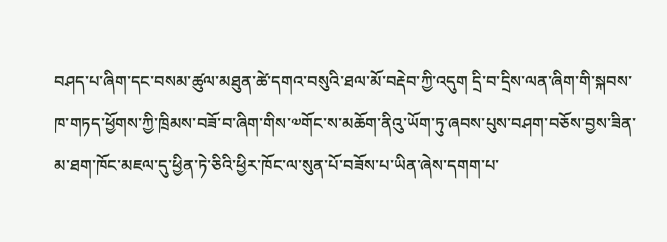བཤད་པ་ཞིག་དང་བསམ་ཚུལ་མཐུན་ཚེ་དགའ་བསུའི་ཐལ་མོ་བརྡེབ་ཀྱི་འདུག དྲི་བ་དྲིས་ལན་ཞིག་གི་སྐབས་ཁ་གཏད་ཕྱོགས་ཀྱི་ཁྲིམས་བཟོ་བ་ཞིག་གིས་༧གོང་ས་མཆོག་ནིའུ་ཡོག་ཏུ་ཞབས་པུས་བཤག་བཅོས་བྱས་ཟིན་མ་ཐག་ཁོང་མཇལ་དུ་ཕྱིན་ཏེ་ཅིའི་ཕྱིར་ཁོང་ལ་སུན་པོ་བཟོས་པ་ཡིན་ཞེས་དགག་པ་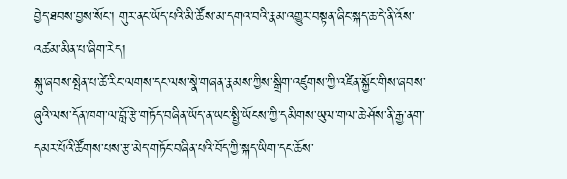བྱེད་ཐབས་བྱས་སོང་། གུར་ནང་ཡོད་པའི་མི་ཚོས་མ་དགའ་བའི་རྣམ་འགྱུར་བསྟན་ཞིང་སྐད་ཆ་དེ་ནི་འོས་འཚམ་མིན་པ་ཞིག་རེད།
སྐུ་ཞབས་སྤེན་པ་ཚེ་རིང་ལགས་དང་ལས་སྣེ་གཞན་རྣམས་ཀྱིས་སྒྲིག་འཛུགས་ཀྱི་འཛིན་སྐྱོང་གིས་ཞབས་ཞུའི་ལས་དོན་ཁག་ལ་བློ་རྩེ་གཏོད་བཞིན་ཡོད་ན་ཡང་སྤྱི་ཡོངས་ཀྱི་དམིགས་ཡུལ་གལ་ཆེ་ཤོས་ནི་རྒྱ་ནག་དམར་པོའི་ཚོགས་པས་རྩ་མེད་གཏོང་བཞིན་པའི་བོད་ཀྱི་སྐད་ཡིག་དང་ཆོས་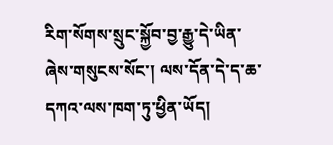རིག་སོགས་སྲུང་སྐྱོབ་བྱ་རྒྱུ་དེ་ཡིན་ཞེས་གསུངས་སོང་། ལས་དོན་དེ་ད་ཆ་དཀའ་ལས་ཁག་ཏུ་ཕྱིན་ཡོད།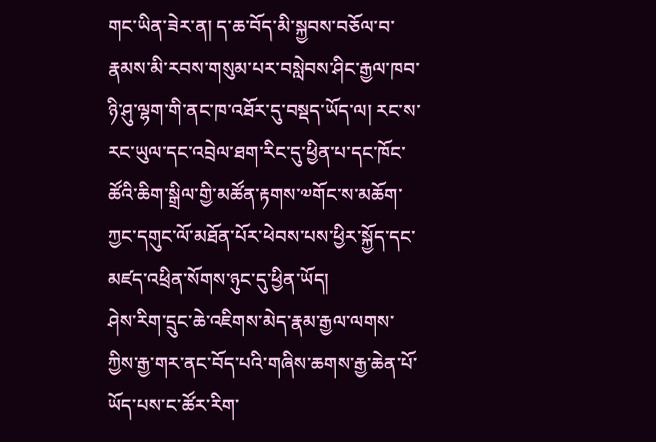གང་ཡིན་ཟེར་ན། ད་ཆ་བོད་མི་སྐྱབས་བཅོལ་བ་རྣམས་མི་རབས་གསུམ་པར་བསླེབས་ཤིང་རྒྱལ་ཁབ་ཉི་ཤུ་ལྷག་གི་ནང་ཁ་འཐོར་དུ་བསྡད་ཡོད་ལ། རང་ས་རང་ཡུལ་དང་འབྲེལ་ཐག་རིང་དུ་ཕྱིན་པ་དང་ཁོང་ཚོའི་ཆིག་སྒྲིལ་གྱི་མཚོན་རྟགས་༧གོང་ས་མཆོག་ཀྱང་དགུང་ལོ་མཐོན་པོར་ཕེབས་པས་ཕྱིར་སྐྱོད་དང་མཛད་འཕྲིན་སོགས་ཉུང་དུ་ཕྱིན་ཡོད།
ཤེས་རིག་དྲུང་ཆེ་འཇིགས་མེད་རྣམ་རྒྱལ་ལགས་ཀྱིས་རྒྱ་གར་ནང་བོད་པའི་གཞིས་ཆགས་རྒྱ་ཆེན་པོ་ཡོད་པས་ང་ཚོར་རིག་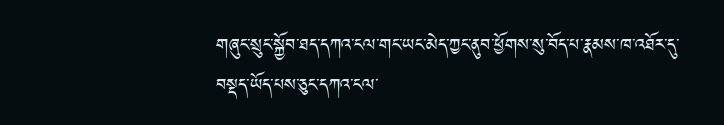གཞུང་སྲུང་སྐྱོབ་ཐད་དཀའ་ངལ་གང་ཡང་མེད་ཀྱང་ནུབ་ཕྱོགས་སུ་བོད་པ་རྣམས་ཁ་འཐོར་དུ་བསྡད་ཡོད་པས་ཅུང་དཀའ་ངལ་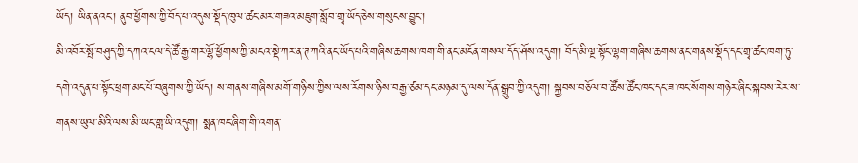ཡོད། ཡིན་ནའང་། ནུབ་ཕྱོགས་ཀྱི་བོད་པ་འདུས་སྡོད་ཁུལ་ཚང་མར་གཟའ་མཇུག་སློབ་གྲྭ་ཡོད་ཅེས་གསུངས་བྱུང་།
མི་འབོར་སྤོ་བཤུད་ཀྱི་དཀའ་ངལ་དེ་ཚོ་རྒྱ་གར་ལྷོ་ཕྱོགས་ཀྱི་མངའ་སྡེ་ཀར་ན་ཊ་ཀའི་ནང་ཡོད་པའི་གཞིས་ཆགས་ཁག་གི་ནང་མངོན་གསལ་དོད་ཤོས་འདུག། བོད་མི་ལྔ་སྟོང་ལྷག་གཞིས་ཆགས་ནང་གནས་སྡོད་དང་གྲྭ་ཚང་ཁག་ཏུ་དགེ་འདུན་པ་སྟོང་ཕྲག་མང་པོ་བཞུགས་ཀྱི་ཡོད། ས་གནས་གཞིས་མགོ་གཉིས་ཀྱིས་ལས་རོགས་ཉིས་བརྒྱ་ཙམ་དང་མཉམ་དུ་ལས་དོན་སྒྲུབ་ཀྱི་འདུག། སྐྱབས་བཅོལ་བ་ཚོས་ཚོང་ཁང་དང་ཟ་ཁང་སོགས་གཉེར་ཞིང་སྐབས་རེར་ས་གནས་ཡུལ་མིའི་ལས་མི་ཡང་གླ་ཡི་འདུག། སྨན་ཁང་ཞིག་གི་འགན་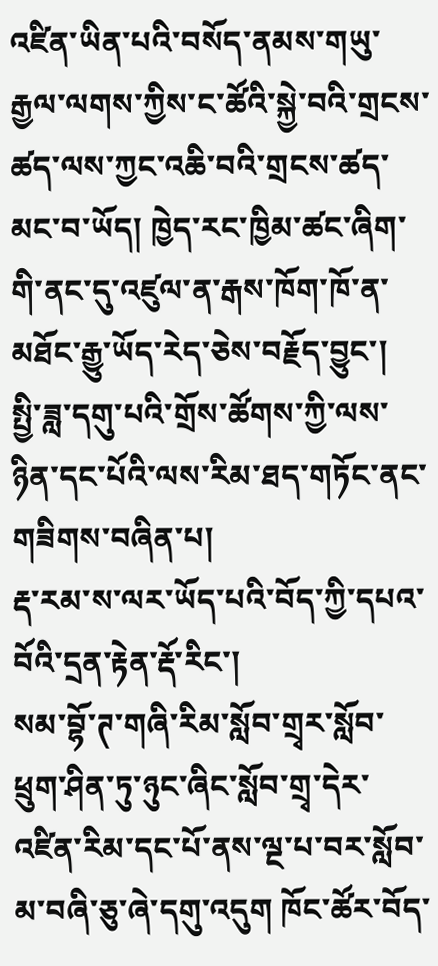འཛིན་ཡིན་པའི་བསོད་ནམས་གཡུ་རྒྱལ་ལགས་ཀྱིས་ང་ཚོའི་སྐྱེ་བའི་གྲངས་ཚད་ལས་ཀྱང་འཆི་བའི་གྲངས་ཚད་མང་བ་ཡོད། ཁྱེད་རང་ཁྱིམ་ཚང་ཞིག་གི་ནང་དུ་འཛུལ་ན་རྒས་ཁོག་ཁོ་ན་མཐོང་རྒྱུ་ཡོད་རེད་ཅེས་བརྗོད་བྱུང་།
སྤྱི་ཟླ་དགུ་པའི་གྲོས་ཚོགས་ཀྱི་ལས་ཉིན་དང་པོའི་ལས་རིམ་ཐད་གཏོང་ནང་གཟིགས་བཞིན་པ།
རྡ་རམ་ས་ལར་ཡོད་པའི་བོད་ཀྱི་དཔའ་བོའི་དྲན་རྟེན་རྡོ་རིང་།
སམ་བྷོ་ཊ་གཞི་རིམ་སློབ་གྲྭར་སློབ་ཕྲུག་ཤིན་ཏུ་ཉུང་ཞིང་སློབ་གྲྭ་དེར་འཛིན་རིམ་དང་པོ་ནས་ལྔ་པ་བར་སློབ་མ་བཞི་ཅུ་ཞེ་དགུ་འདུག ཁོང་ཚོར་བོད་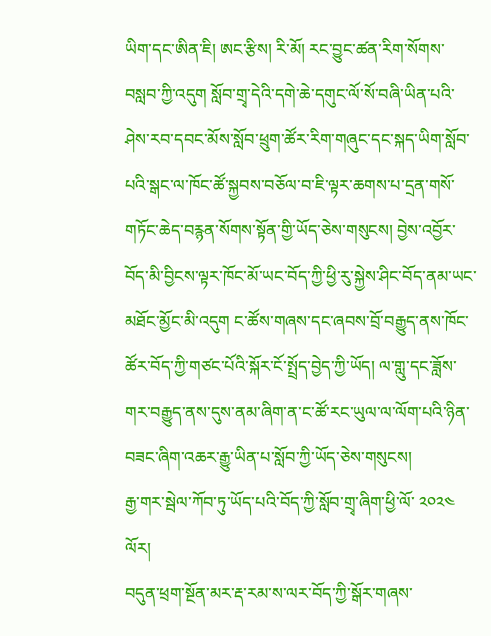ཡིག་དང་ཨིན་ཇི། ཨང་རྩིས། རི་མོ། རང་བྱུང་ཚན་རིག་སོགས་བསླབ་ཀྱི་འདུག སློབ་གྲྭ་དེའི་དགེ་ཆེ་དགུང་ལོ་སོ་བཞི་ཡིན་པའི་ཤེས་རབ་དབང་མོས་སློབ་ཕྲུག་ཚོར་རིག་གཞུང་དང་སྐད་ཡིག་སློབ་པའི་སྒང་ལ་ཁོང་ཚོ་སྐྱབས་བཅོལ་བ་ཇི་ལྟར་ཆགས་པ་དྲན་གསོ་གཏོང་ཆེད་བརྙན་སོགས་སྟོན་གྱི་ཡོད་ཅེས་གསུངས། བྱེས་འབྱོར་བོད་མི་བྱིངས་ལྟར་ཁོང་མོ་ཡང་བོད་ཀྱི་ཕྱི་རུ་སྐྱེས་ཤིང་བོད་ནམ་ཡང་མཐོང་མྱོང་མི་འདུག ང་ཚོས་གཞས་དང་ཞབས་བྲོ་བརྒྱུད་ནས་ཁོང་ཚོར་བོད་ཀྱི་གཙང་པོའི་སྐོར་ངོ་སྤྲོད་བྱེད་ཀྱི་ཡོད། ལ་གླུ་དང་ཟློས་གར་བརྒྱུད་ནས་དུས་ནམ་ཞིག་ན་ང་ཚོ་རང་ཡུལ་ལ་ལོག་པའི་ཉིན་བཟང་ཞིག་འཆར་རྒྱུ་ཡིན་པ་སློབ་ཀྱི་ཡོད་ཅེས་གསུངས།
རྒྱ་གར་སྦེལ་ཀོབ་ཏུ་ཡོད་པའི་བོད་ཀྱི་སློབ་གྲྭ་ཞིག་ཕྱི་ལོ་ ༢༠༢༤ ལོར།
བདུན་ཕྲག་སྔོན་མར་རྡ་རམ་ས་ལར་བོད་ཀྱི་སྒོར་གཞས་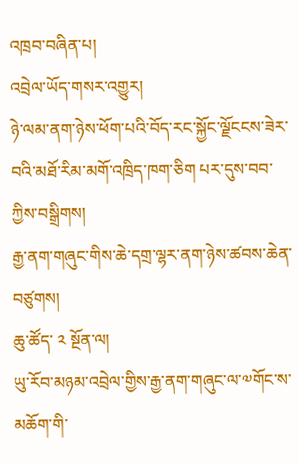འཁྲབ་བཞིན་པ།
འབྲེལ་ཡོད་གསར་འགྱུར།
ཉེ་ལམ་ནག་ཉེས་ཕོག་པའི་བོད་རང་སྐྱོང་ལྗོངངས་ཟེར་བའི་མཐོ་རིམ་མགོ་འཁྲིད་ཁག་ཅིག པར་དུས་བབ་ཀྱིས་བསྒྲིགས།
རྒྱ་ནག་གཞུང་གིས་ཆེ་དགྲ་ལྷར་ནག་ཉེས་ཚབས་ཆེན་བཙུགས།
ཆུ་ཚོད་ ༢ སྔོན་ལ།
ཡུ་རོབ་མཉམ་འབྲེལ་གྱིས་རྒྱ་ནག་གཞུང་ལ་༧གོང་ས་མཆོག་གི་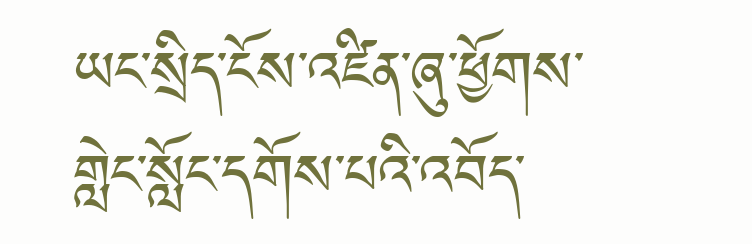ཡང་སྲིད་ངོས་འཛིན་ཞུ་ཕྱོགས་གླེང་སློང་དགོས་པའི་འབོད་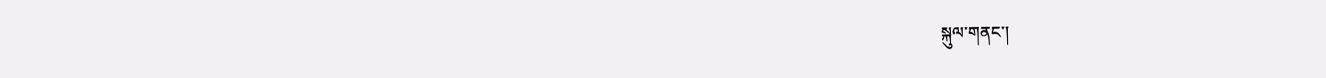སྐུལ་གནང་།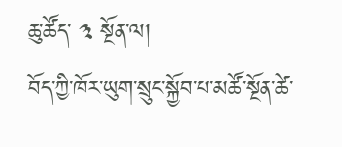ཆུ་ཚོད་ ༣ སྔོན་ལ།
བོད་ཀྱི་ཁོར་ཡུག་སྲུང་སྐྱོབ་པ་མཚོ་སྔོན་ཚེ་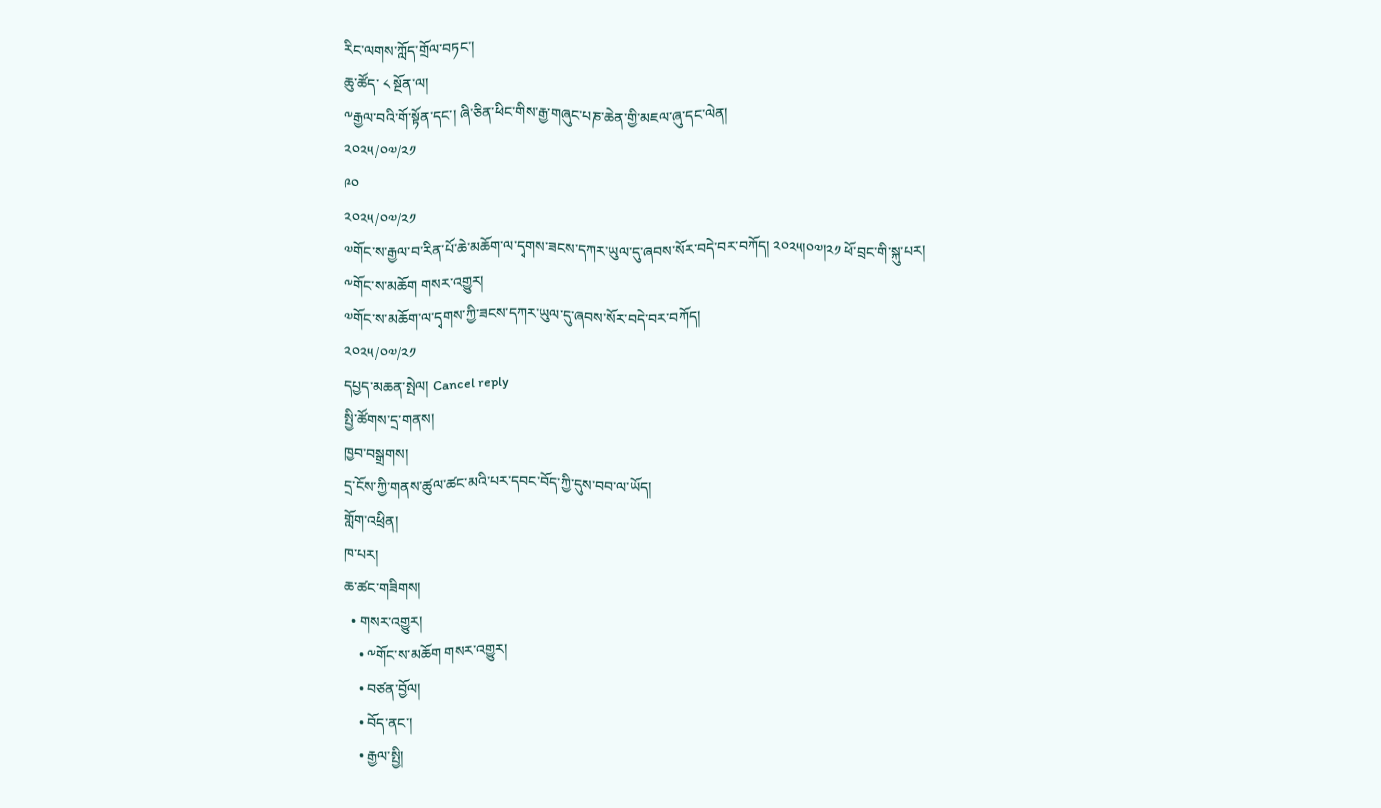རིང་ལགས་ཀློད་གྲོལ་བཏང་།
ཆུ་ཚོད་ ༨ སྔོན་ལ།
༸རྒྱལ་བའི་གོ་སྟོན་དང་། ཞི་ཅིན་ཕིང་གིས་རྒྱ་གཞུང་པཎ་ཆེན་གྱི་མཇལ་ཞུ་དང་ལེན།
༢༠༢༥/༠༧/༢༡
༩༠
༢༠༢༥/༠༧/༢༡
༧གོང་ས་རྒྱལ་བ་རིན་པོ་ཆེ་མཆོག་ལ་དྭགས་ཟངས་དཀར་ཡུལ་དུ་ཞབས་སོར་བདེ་བར་བཀོད། ༢༠༢༥།༠༧།༢༡ ཕོ་བྲང་གི་སྐུ་པར།
༸གོང་ས་མཆོག གསར་འགྱུར།
༧གོང་ས་མཆོག་ལ་དྭགས་ཀྱི་ཟངས་དཀར་ཡུལ་དུ་ཞབས་སོར་བདེ་བར་བཀོད།
༢༠༢༥/༠༧/༢༡
དཔྱད་མཆན་སྤེལ། Cancel reply
སྤྱི་ཚོགས་དྲ་གནས།
ཁྱབ་བསྒྲགས།
དྲ་ངོས་ཀྱི་གནས་ཚུལ་ཚང་མའི་པར་དབང་བོད་ཀྱི་དུས་བབ་ལ་ཡོད།
གློག་འཕྲིན།
ཁ་པར།
ཆ་ཚང་གཟིགས།
  • གསར་འགྱུར།
    • ༸གོང་ས་མཆོག གསར་འགྱུར།
    • བཙན་བྱོལ།
    • བོད་ནང་།
    • རྒྱལ་སྤྱི།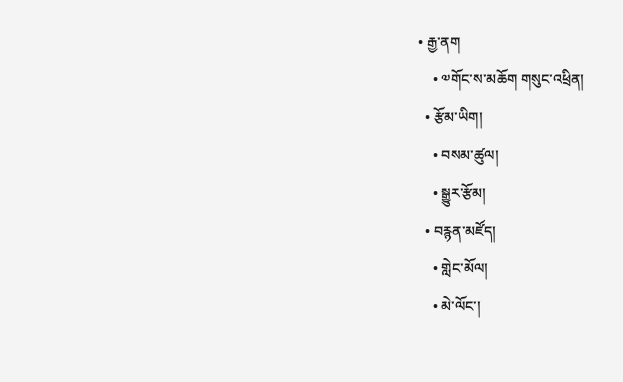• རྒྱ་ནག
    • ༧གོང་ས་མཆོག གསུང་འཕྲིན།
  • རྩོམ་ཡིག།
    • བསམ་ཚུལ།
    • སྒྱུར་རྩོམ།
  • བརྙན་མཛོད།
    • གླེང་མོལ།
    • མེ་ལོང་།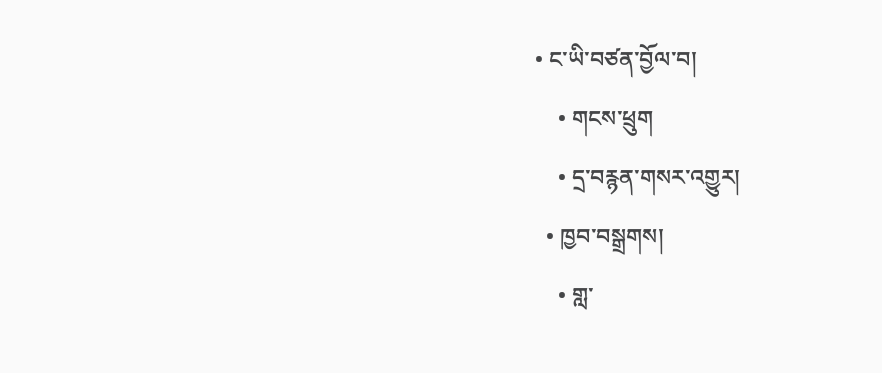• ང་ཡི་བཙན་བྱོལ་བ།
    • གངས་ཕྲུག
    • དྲ་བརྙན་གསར་འགྱུར།
  • ཁྱབ་བསྒྲགས།
    • གླ་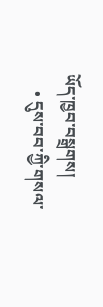ཡོད་ཁྱབ་བསྒྲགས།
    • དུས་བབ་ཀྱི་གསལ་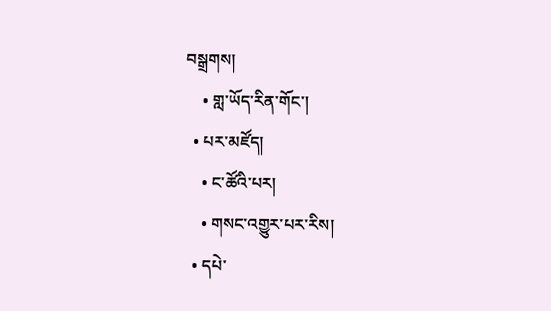བསྒྲགས།
    • གླ་ཡོད་རིན་གོང་།
  • པར་མཛོད།
    • ང་ཚོའི་པར།
    • གསང་འགྱུར་པར་རིས།
  • དཔེ་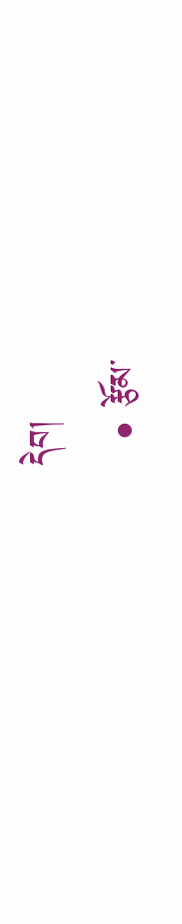དེབ།
  • རྩོམ་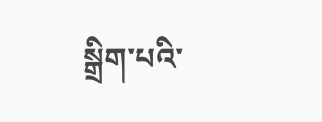སྒྲིག་པའི་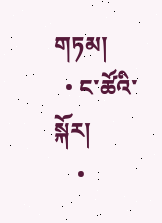གཏམ།
  • ང་ཚོའི་སྐོར།
    •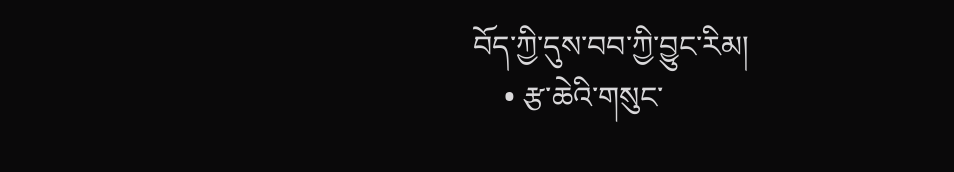བོད་ཀྱི་དུས་བབ་ཀྱི་བྱུང་རིམ།
    • རྩ་ཆེའི་གསུང་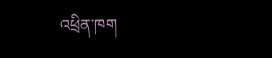འཕྲིན་ཁག